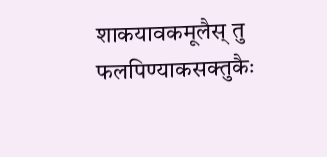शाकयावकमूलैस् तु फलपिण्याकसक्तुकैः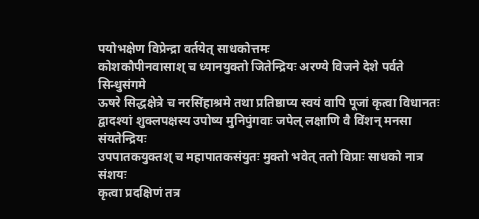पयोभक्षेण विप्रेन्द्रा वर्तयेत् साधकोत्तमः
कोशकौपीनवासाश् च ध्यानयुक्तो जितेन्द्रियः अरण्ये विजने देशे पर्वते सिन्धुसंगमे
ऊषरे सिद्धक्षेत्रे च नरसिंहाश्रमे तथा प्रतिष्ठाप्य स्वयं वापि पूजां कृत्वा विधानतः
द्वादश्यां शुक्लपक्षस्य उपोष्य मुनिपुंगवाः जपेल् लक्षाणि वै विंशन् मनसा संयतेन्द्रियः
उपपातकयुक्तश् च महापातकसंयुतः मुक्तो भवेत् ततो विप्राः साधको नात्र संशयः
कृत्वा प्रदक्षिणं तत्र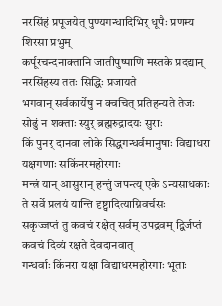नरसिंहं प्रपूजयेत् पुण्यगन्धादिभिर् धूपैः प्रणम्य शिरसा प्रभुम्
कर्पूरचन्दनाक्तानि जातीपुष्पाणि मस्तके प्रदद्यान् नरसिंहस्य ततः सिद्धिः प्रजायते
भगवान् सर्वकार्येषु न क्वचित् प्रतिहन्यते तेजः सोढुं न शक्ताः स्युर् ब्रह्मरुद्रादयः सुराः
किं पुनर् दानवा लोके सिद्धगन्धर्वमानुषाः विद्याधरा यक्षगणाः सकिंनरमहोरगाः
मन्त्रं यान् आसुरान् हन्तुं जपन्त्य् एके ऽन्यसाधकाः ते सर्वे प्रलयं यान्ति दृष्ट्वादित्याग्निवर्चसः
सकृज्जप्तं तु कवचं रक्षेत् सर्वम् उपद्रवम् द्विर्जप्तं कवचं दिव्यं रक्षते देवदानवात्
गन्धर्वाः किंनरा यक्षा विद्याधरमहोरगाः भूताः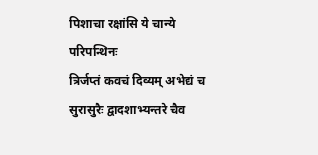पिशाचा रक्षांसि ये चान्ये परिपन्थिनः
त्रिर्जप्तं कवचं दिव्यम् अभेद्यं च सुरासुरैः द्वादशाभ्यन्तरे चैव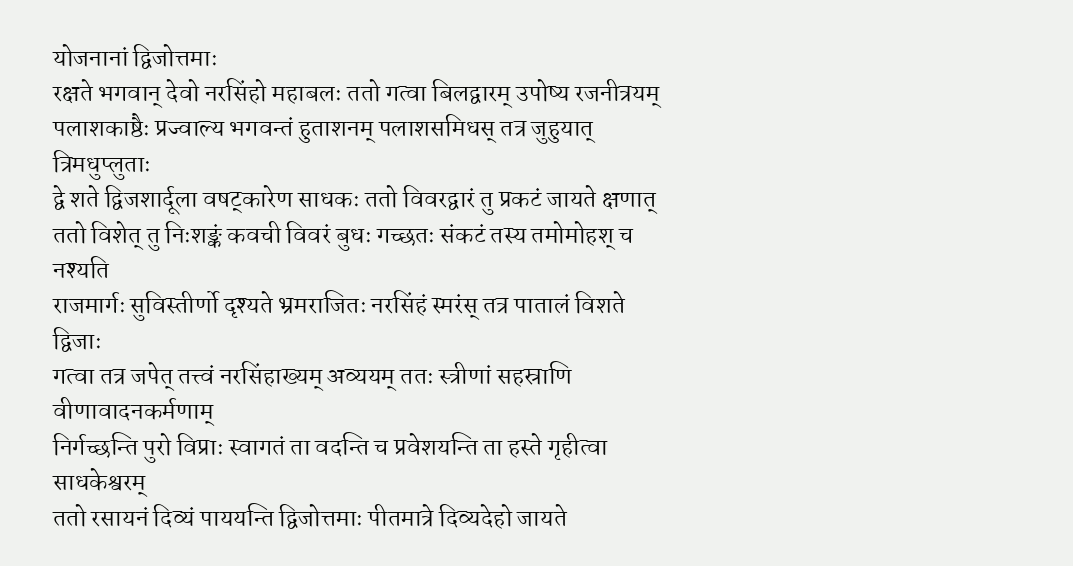योजनानां द्विजोत्तमाः
रक्षते भगवान् देवो नरसिंहो महाबलः ततो गत्वा बिलद्वारम् उपोष्य रजनीत्रयम्
पलाशकाष्ठैः प्रज्वाल्य भगवन्तं हुताशनम् पलाशसमिधस् तत्र जुहुयात् त्रिमधुप्लुताः
द्वे शते द्विजशार्दूला वषट्कारेण साधकः ततो विवरद्वारं तु प्रकटं जायते क्षणात्
ततो विशेत् तु निःशङ्कं कवची विवरं बुधः गच्छतः संकटं तस्य तमोमोहश् च नश्यति
राजमार्गः सुविस्तीर्णो दृश्यते भ्रमराजितः नरसिंहं स्मरंस् तत्र पातालं विशते द्विजाः
गत्वा तत्र जपेत् तत्त्वं नरसिंहाख्यम् अव्ययम् ततः स्त्रीणां सहस्राणि वीणावादनकर्मणाम्
निर्गच्छन्ति पुरो विप्राः स्वागतं ता वदन्ति च प्रवेशयन्ति ता हस्ते गृहीत्वा साधकेश्वरम्
ततो रसायनं दिव्यं पाययन्ति द्विजोत्तमाः पीतमात्रे दिव्यदेहो जायते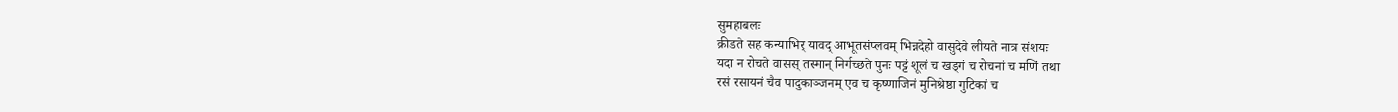सुमहाबलः
क्रीडते सह कन्याभिर् यावद् आभूतसंप्लवम् भिन्नदेहो वासुदेवे लीयते नात्र संशयः
यदा न रोचते वासस् तस्मान् निर्गच्छते पुनः पट्टं शूलं च खड्गं च रोचनां च मणिं तथा
रसं रसायनं चैव पादुकाञ्जनम् एव च कृष्णाजिनं मुनिश्रेष्ठा गुटिकां च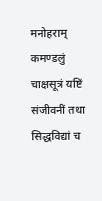मनोहराम्
कमण्डलुं चाक्षसूत्रं यष्टिं संजीवनीं तथा सिद्धविद्यां च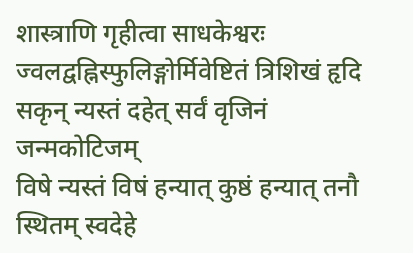शास्त्राणि गृहीत्वा साधकेश्वरः
ज्वलद्वह्निस्फुलिङ्गोर्मिवेष्टितं त्रिशिखं हृदि सकृन् न्यस्तं दहेत् सर्वं वृजिनं जन्मकोटिजम्
विषे न्यस्तं विषं हन्यात् कुष्ठं हन्यात् तनौ स्थितम् स्वदेहे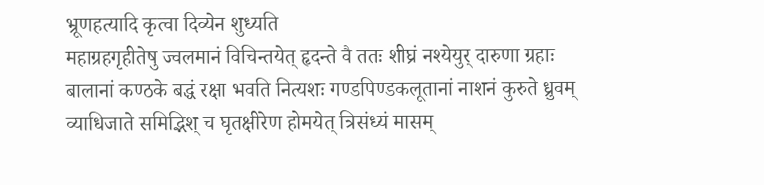भ्रूणहत्यादि कृत्वा दिव्येन शुध्यति
महाग्रहगृहीतेषु ज्वलमानं विचिन्तयेत् हृदन्ते वै ततः शीघ्रं नश्येयुर् दारुणा ग्रहाः
बालानां कण्ठके बद्धं रक्षा भवति नित्यशः गण्डपिण्डकलूतानां नाशनं कुरुते ध्रुवम्
व्याधिजाते समिद्भिश् च घृतक्षीरेण होमयेत् त्रिसंध्यं मासम्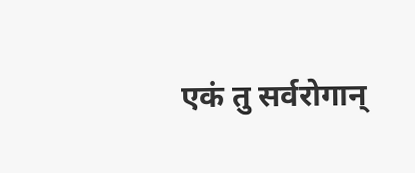एकं तु सर्वरोगान्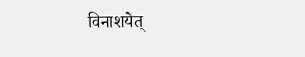विनाशयेत्